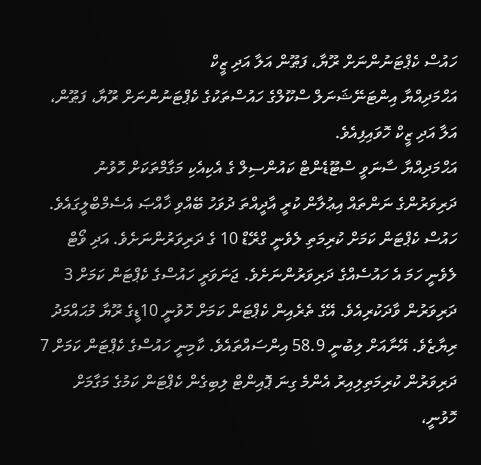ހައުސް ކެޕްޓަނުންނަށް ރޫޔާ، ފަޠޫން އަލާ އަދި ޒީކް
އަޙްމަދިއްޔާ އިންޓަނޭޝަނަލް ސްކޫލްގެ ހައުސްތަކުގެ ކެޕްޓަނުންނަށް ރޫޔާ، ފަޠޫން، އަލާ އަދި ޒީކް ހޮވައިފިއެވެ.
އަޙްމަދިއްޔާ ސާނަވީ ސްޓޫޑެންޓް ކައުންސިލް ގެ އެކިއެކި މަގާމްތަކަށް ހޮވުނު ދަރިވަރުންގެ ނަންތައް އިޢުލާން ކުރީ އާދީއްތަ ދުވަހު ބޭއްވި ޚާއްޞަ އެސެމްބްލީގައެވެ.
ހައުސް ކެޕްޓަން ކަމަށް ކުރިމަތި ލެވެނީ ގްރޭޑް 10 ގެ ދަރިވަރުންނަށެވެ. އަދި ވޯޓް ލެވެނީ ހަމަ އެ ހައުސެއްގެ ދަރިވަރުންނަށެވެ. ޖަނަވަރީ ހައުސްގެ ކެޕްޓަން ކަމަށް 3 ދަރިވަރުން ވާދަކުރިއެވެ. އޭގެ ތެރެއިން ކެޕްޓަން ކަމަށް ހޮވުނީ 10ޑީގެ ރޫޔާ މުޙައްމަދު ރިޔާޒެވެ. އޭނާއަށް ލިބުނީ 58.9 އިންސައްތައެވެ. ކާމިނީ ހައުސްގެ ކެޕްޓަން ކަމަށް 7 ދަރިވަރުން ކުރިމަތިލިއިރު އެންމެ ގިނަ ޕޮއިންޓް ލިބިގެން ކެޕްޓަން ކަމުގެ މަގާމަށް ހޮވުނީ،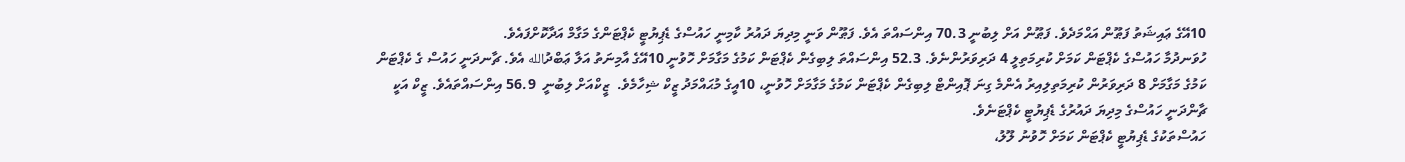10އޭގެ ޢައިޝަތު ފަޠޫން އަޙްމަދެވެ. ފަޠޫން އަށް ލިބުނީ 70.3 އިންސައްތަ އެވެ. ފަޠޫން ވަނީ މިދިޔަ ދައުރު ކާމިނީ ހައުސްގެ ޑެޕިޔުޓީ ކެޕްޓަންގެ މަގާމް އަދާކޮށްފައެވެ.
ހުވަނދުމާ ހައުސްގެ ކެޕްޓަން ކަމަށް ކުރިމަތިލީ 4 ދަރިވަރުންނެވެ. 52.3 އިންސައްތަ ލިބިގެން ކެޕްޓަން ކަމުގެ މަގާމަށް ހޮވުނީ 10އޭގެ އާމިނަތު އަލާ ޢަބްދުالله އެވެ. ޗާނދަނީ ހައުސް ގެ ކެޕްޓަން ކަމުގެ މަގާމަށް 8 ދަރިވަރުން ކުރިމަތިލިއިރު އެންމެ ގިނަ ޕޮއިންޓް ލިބިގެން ކެޕްޓަން ކަމުގެ މަގާމަށް ހޮވުނީ، 10އީގެ މުޙައްމަދު ޒީކް ޝިހާމެވެ.  ޒީކްއަށް ލިބުނީ  56.9 އިންސައްތައެވެ. ޒީކް އަކީ ޗާންދަނީ ހައުސްގެ މިދިޔަ ދައުރުގެ ޑެޕިޔުޓީ ކެޕްޓަނެވެ.
ހައުސްތަކުގެ ޑެޕިޔުޓީ ކެޕްޓަން ކަމަށް ހޮވުނު ލޫލު،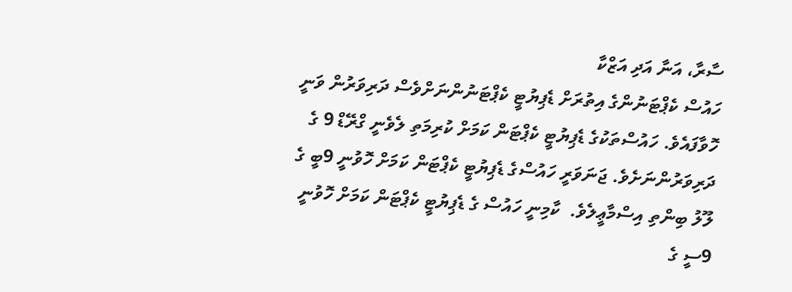ސާރާ، އަނާ އަދި އަޒްކާ
ހައުސް ކެޕްޓަނުންގެ އިތުރަށް ޑެޕިޔުޓީ ކެޕްޓަނުންނަށްވެސް ދަރިވަރުން ވަނީ ހޮވާފައެވެ. ހައުސްތަކުގެ ޑެޕިޔުޓީ ކެޕްޓަން ކަމަށް ކުރިމަތި ލެވެނީ ގްރޭޑް 9 ގެ ދަރިވަރުންނަށެވެ. ޖަނަވަރީ ހައުސްގެ ޑެޕިޔުޓީ ކެޕްޓަން ކަމަށް ހޮވުނީ 9ބީ ގެ ލޫލު ބިންތި އިސްމާޢީލެވެ.  ކާމިނީ ހައުސް ގެ ޑެޕިޔުޓީ ކެޕްޓަން ކަމަށް ހޮވުނީ 9ސީ ގެ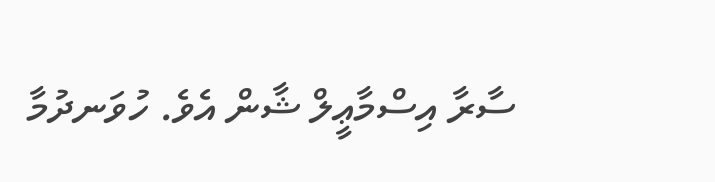ސާރާ އިސްމާޢީލް ޝާން އެވެ. ހުވަނދުމާ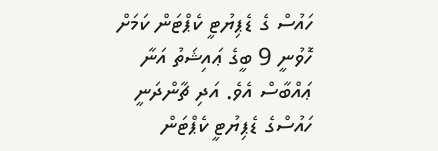ހައުސް ގެ ޑެޕިޔުޓީ ކެޕްޓަން ކަމަށް ހޮވުނީ 9 ބީގެ ޢައިޝަތު އަނާ ޢައްބާސް އެވެ. އަދި ޗާންދަނީ ހައުސްގެ ޑެޕިޔުޓީ ކެޕްޓަން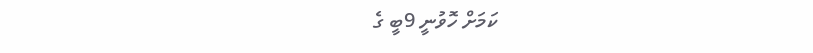ކަމަށް ހޮވުނީ 9ބީ ގެ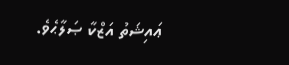ޢައިޝަތު އަޒްކާ ޞަލާޙެވެ.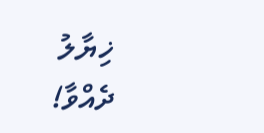ޚިޔާލު ދެއްވާ!